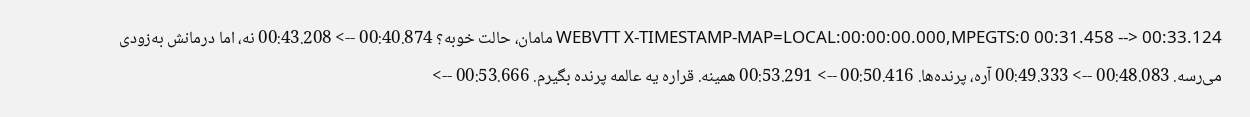WEBVTT X-TIMESTAMP-MAP=LOCAL:00:00:00.000,MPEGTS:0 00:31.458 --> 00:33.124 مامان، حالت خوبه؟ 00:40.874 --> 00:43.208 نه، اما درمانش به‌زودی می‌رسه. 00:48.083 --> 00:49.333 آره، پرنده‌ها. 00:50.416 --> 00:53.291 همینه. قراره یه عالمه پرنده بگیرم. 00:53.666 -->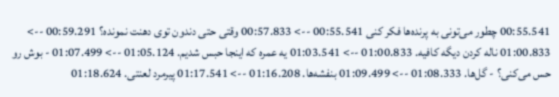00:55.541 چطور می‌تونی به پرنده‌ها فکر کنی 00:55.541 --> 00:57.833 وقتی حتی دندون توی دهنت نمونده؟ 00:59.291 --> 01:00.833 ناله کردن دیگه کافیه. 01:00.833 --> 01:03.541 یه عمره که اینجا حبس شدیم. 01:05.124 --> 01:07.499 - بوش رو حس می‌کنی؟ - گل‌ها. 01:08.333 --> 01:09.499 بنفشه‌ها. 01:16.208 --> 01:17.541 پیرمرد لعنتی. 01:18.624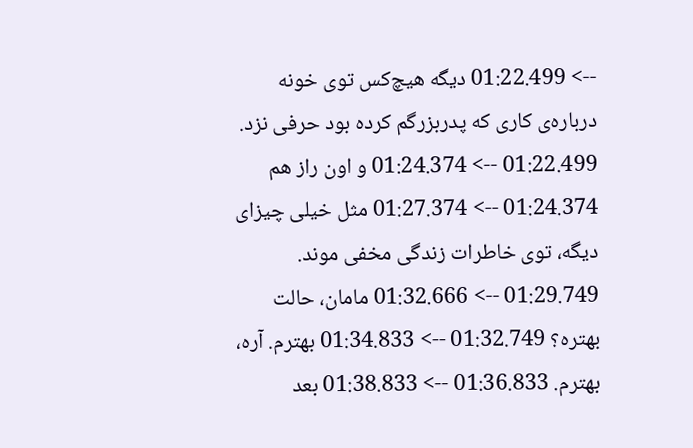--> 01:22.499 دیگه هیچ‌کس توی خونه درباره‌ی کاری که پدربزرگم کرده بود حرفی نزد. 01:22.499 --> 01:24.374 و اون راز هم 01:24.374 --> 01:27.374 مثل خیلی چیزای دیگه، توی خاطرات زندگی مخفی موند. 01:29.749 --> 01:32.666 مامان، حالت بهتره؟ 01:32.749 --> 01:34.833 بهترم. آره، بهترم. 01:36.833 --> 01:38.833 بعد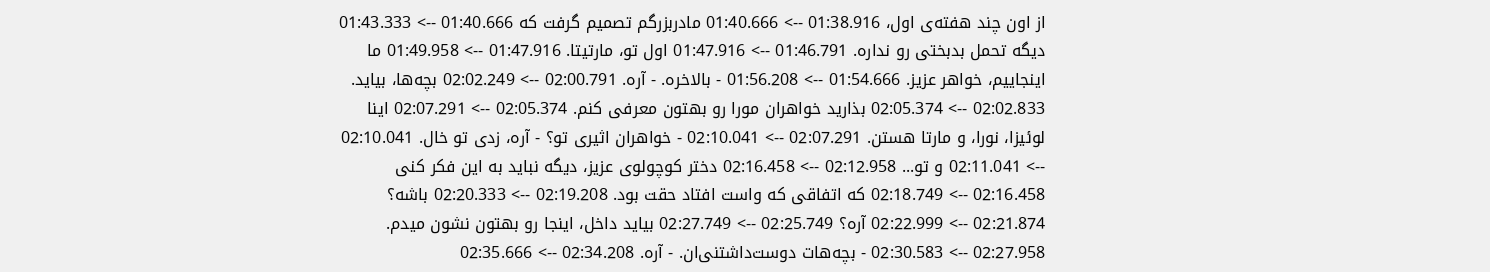از اون چند هفته‌ی اول، 01:38.916 --> 01:40.666 مادربزرگم تصمیم گرفت که 01:40.666 --> 01:43.333 دیگه تحمل بدبختی رو نداره. 01:46.791 --> 01:47.916 اول تو، مارتیتا. 01:47.916 --> 01:49.958 ما اینجاییم، خواهر عزیز. 01:54.666 --> 01:56.208 - بالاخره. - آره. 02:00.791 --> 02:02.249 بچه‌ها، بیاید. 02:02.833 --> 02:05.374 بذارید خواهران مورا رو بهتون معرفی کنم. 02:05.374 --> 02:07.291 اینا لوئیزا، نورا، و مارتا هستن. 02:07.291 --> 02:10.041 - خواهران اثیری تو؟ - آره، زدی تو خال. 02:10.041 --> 02:11.041 و تو... 02:12.958 --> 02:16.458 دختر کوچولوی عزیز، دیگه نباید به این فکر کنی 02:16.458 --> 02:18.749 که اتفاقی که واست افتاد حقت بود. 02:19.208 --> 02:20.333 باشه؟ 02:21.874 --> 02:22.999 آره؟ 02:25.749 --> 02:27.749 بیاید داخل، اینجا رو بهتون نشون میدم. 02:27.958 --> 02:30.583 - بچه‌هات دوست‌داشتنی‌ان. - آره. 02:34.208 --> 02:35.666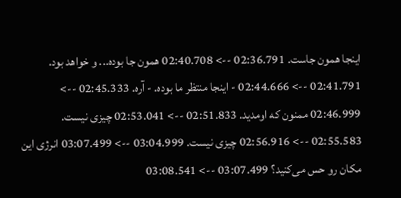اینجا همون جاست. 02:36.791 --> 02:40.708 همون جا بوده... و خواهد بود. 02:41.791 --> 02:44.666 - اینجا منتظر ما بوده. - آره. 02:45.333 --> 02:46.999 ممنون که اومدید. 02:51.833 --> 02:53.041 چیزی نیست. 02:55.583 --> 02:56.916 چیزی نیست. 03:04.999 --> 03:07.499 انرژی این مکان رو حس می‌کنید؟ 03:07.499 --> 03:08.541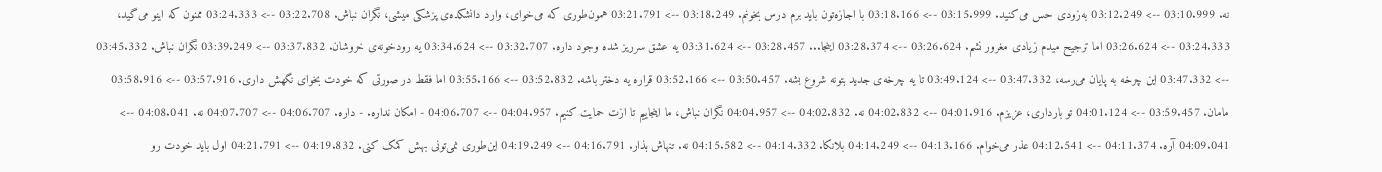نه. 03:10.999 --> 03:12.249 به‌زودی حس می‌کنید. 03:15.999 --> 03:18.166 با اجازه‌تون باید برم درس بخونم. 03:18.249 --> 03:21.791 همون‌طوری که می‌خوای، وارد دانشکده‌ی پزشکی میشی، نگران نباش. 03:22.708 --> 03:24.333 ممنون که اینو می‌گید، 03:24.333 --> 03:26.624 اما ترجیح میدم زیادی مغرور نشم. 03:26.624 --> 03:28.374 اینجا... 03:28.457 --> 03:31.624 یه عشق سرریز شده وجود داره. 03:32.707 --> 03:34.624 یه رودخونه‌ی خروشان. 03:37.832 --> 03:39.249 نگران نباش. 03:45.332 --> 03:47.332 این چرخه به پایان می‌رسه، 03:47.332 --> 03:49.124 تا یه چرخه‌ی جدید بتونه شروع بشه. 03:50.457 --> 03:52.166 قراره یه دختر باشه. 03:52.832 --> 03:55.166 اما فقط در صورتی که خودت بخوای نگهش داری. 03:57.916 --> 03:58.916 مامان. 03:59.457 --> 04:01.124 تو بارداری، عزیزم. 04:01.916 --> 04:02.832 نه. 04:02.832 --> 04:04.957 نگران نباش، ما اینجاییم تا ازت حمایت کنیم. 04:04.957 --> 04:06.707 - امکان نداره. - داره. 04:06.707 --> 04:07.707 نه. 04:08.041 --> 04:09.041 آره. 04:11.374 --> 04:12.541 عذر می‌خوام. 04:13.166 --> 04:14.249 بلانکا. 04:14.332 --> 04:15.582 نه. تنهاش بذار. 04:16.791 --> 04:19.249 این‌طوری نمی‌تونی بهش کمک کنی. 04:19.832 --> 04:21.791 اول باید خودت رو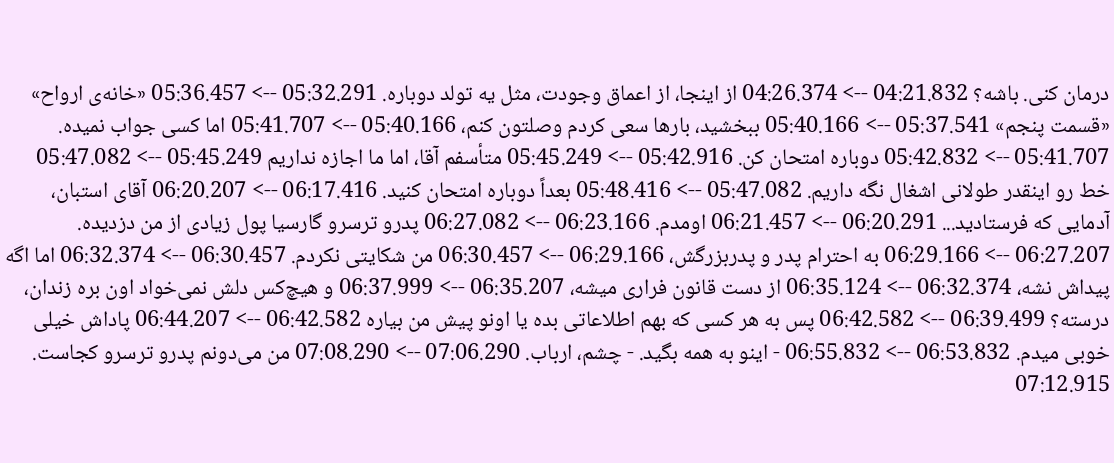درمان کنی. باشه؟ 04:21.832 --> 04:26.374 از اینجا، از اعماق وجودت، مثل یه تولد دوباره. 05:32.291 --> 05:36.457 «خانه‌ی ارواح» «قسمت پنجم» 05:37.541 --> 05:40.166 ببخشید، بارها سعی کردم وصلتون کنم، 05:40.166 --> 05:41.707 اما کسی جواب نمیده. 05:41.707 --> 05:42.832 دوباره امتحان کن. 05:42.916 --> 05:45.249 متأسفم آقا، اما ما اجازه نداریم 05:45.249 --> 05:47.082 خط رو اینقدر طولانی اشغال نگه داریم. 05:47.082 --> 05:48.416 بعداً دوباره امتحان کنید. 06:17.416 --> 06:20.207 آقای استبان، آدمایی که فرستادید... 06:20.291 --> 06:21.457 اومدم. 06:23.166 --> 06:27.082 پدرو ترسرو گارسیا پول زیادی از من دزدیده. 06:27.207 --> 06:29.166 به احترام پدر و پدربزرگش، 06:29.166 --> 06:30.457 من شکایتی نکردم. 06:30.457 --> 06:32.374 اما اگه پیداش نشه، 06:32.374 --> 06:35.124 از دست قانون فراری میشه، 06:35.207 --> 06:37.999 و هیچ‌کس دلش نمی‌خواد اون بره زندان، درسته؟ 06:39.499 --> 06:42.582 پس به هر کسی که بهم اطلاعاتی بده یا اونو پیش من بیاره 06:42.582 --> 06:44.207 پاداش خیلی خوبی میدم. 06:53.832 --> 06:55.832 - اینو به همه بگید. - چشم، ارباب. 07:06.290 --> 07:08.290 من می‌دونم پدرو ترسرو کجاست. 07:12.915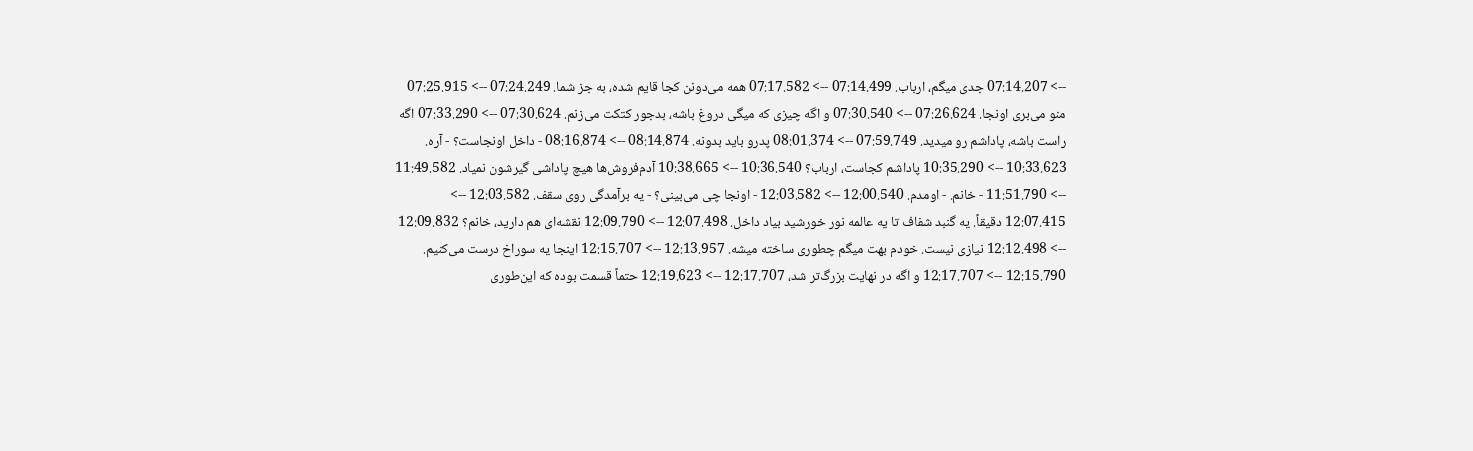--> 07:14.207 جدی میگم، ارباب. 07:14.499 --> 07:17.582 همه می‌دونن کجا قایم شده، به جز شما. 07:24.249 --> 07:25.915 منو می‌بری اونجا. 07:26.624 --> 07:30.540 و اگه چیزی که میگی دروغ باشه، بدجور کتکت می‌زنم. 07:30.624 --> 07:33.290 اگه راست باشه، پاداشم رو میدید. 07:59.749 --> 08:01.374 پدرو باید بدونه. 08:14.874 --> 08:16.874 - داخل اونجاست؟ - آره. 10:33.623 --> 10:35.290 پاداشم کجاست، ارباب؟ 10:36.540 --> 10:38.665 آدم‌فروش‌ها هیچ پاداشی گیرشون نمیاد. 11:49.582 --> 11:51.790 - خانم. - اومدم. 12:00.540 --> 12:03.582 - اونجا چی می‌بینی؟ - یه برآمدگی روی سقف. 12:03.582 --> 12:07.415 دقیقاً. یه گنبد شفاف تا یه عالمه نور خورشید بیاد داخل. 12:07.498 --> 12:09.790 نقشه‌ای هم دارید، خانم؟ 12:09.832 --> 12:12.498 نیازی نیست. خودم بهت میگم چطوری ساخته میشه. 12:13.957 --> 12:15.707 اینجا یه سوراخ درست می‌کنیم. 12:15.790 --> 12:17.707 و اگه در نهایت بزرگ‌تر شد، 12:17.707 --> 12:19.623 حتماً قسمت بوده که این‌طوری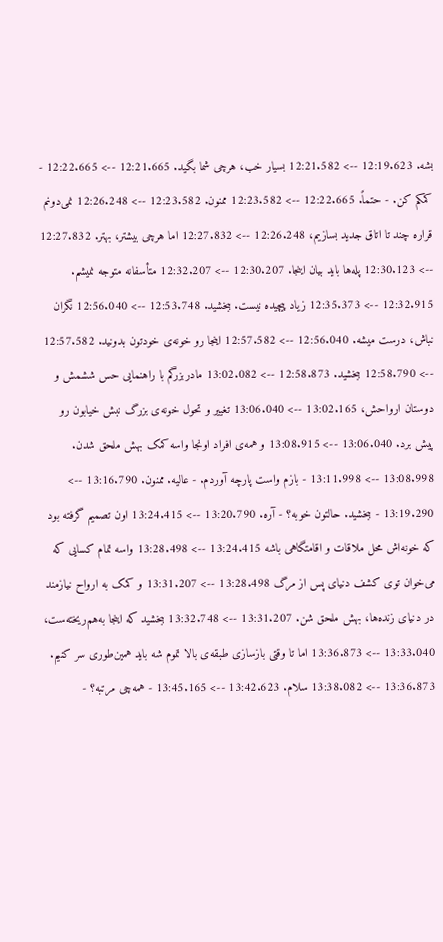بشه. 12:19.623 --> 12:21.582 بسیار خب، هرچی شما بگید. 12:21.665 --> 12:22.665 - کمکم کن. - حتماً. 12:22.665 --> 12:23.582 ممنون. 12:23.582 --> 12:26.248 نمی‌دونم قراره چند تا اتاق جدید بسازیم، 12:26.248 --> 12:27.832 اما هرچی بیشتر، بهتر. 12:27.832 --> 12:30.123 پله‌ها باید بیان اینجا. 12:30.207 --> 12:32.207 متأسفانه متوجه نمیشم. 12:32.915 --> 12:35.373 زیاد پیچیده نیست. ببخشید. 12:53.748 --> 12:56.040 نگران نباش، درست میشه. 12:56.040 --> 12:57.582 اینجا رو خونه‌ی خودتون بدونید. 12:57.582 --> 12:58.790 ببخشید. 12:58.873 --> 13:02.082 مادربزرگم با راهنمایی حس ششمش و دوستان ارواحش، 13:02.165 --> 13:06.040 تغییر و تحول خونه‌ی بزرگ نبش خیابون رو پیش برد. 13:06.040 --> 13:08.915 و همه‌ی افراد اونجا واسه کمک بهش ملحق شدن. 13:08.998 --> 13:11.998 - بازم واست پارچه آوردم. - عالیه. ممنون. 13:16.790 --> 13:19.290 - ببخشید. حالتون خوبه؟ - آره. 13:20.790 --> 13:24.415 اون تصمیم گرفته بود که خونه‌اش محل ملاقات و اقامتگاهی باشه 13:24.415 --> 13:28.498 واسه تمام کسایی که می‌خوان توی کشف دنیای پس از مرگ 13:28.498 --> 13:31.207 و کمک به ارواح نیازمند در دنیای زنده‌ها، بهش ملحق شن. 13:31.207 --> 13:32.748 ببخشید که اینجا به‌هم‌ریخته‌ست، 13:33.040 --> 13:36.873 اما تا وقتی بازسازی طبقه‌ی بالا تموم شه باید همین‌طوری سر کنیم. 13:36.873 --> 13:38.082 سلام. 13:42.623 --> 13:45.165 - همه‌چی مرتبه؟ -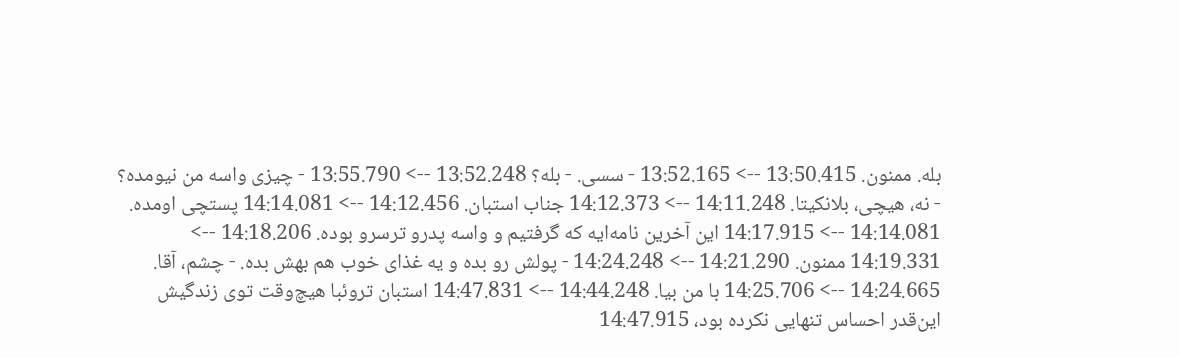بله. ممنون. 13:50.415 --> 13:52.165 - سسی. - بله؟ 13:52.248 --> 13:55.790 - چیزی واسه من نیومده؟ - نه، هیچی، بلانکیتا. 14:11.248 --> 14:12.373 جناب استبان. 14:12.456 --> 14:14.081 پستچی اومده. 14:14.081 --> 14:17.915 این آخرین نامه‌ایه که گرفتیم و واسه پدرو ترسرو بوده. 14:18.206 --> 14:19.331 ممنون. 14:21.290 --> 14:24.248 - پولش رو بده و یه غذای خوب هم بهش بده. - چشم، آقا. 14:24.665 --> 14:25.706 با من بیا. 14:44.248 --> 14:47.831 استبان تروئبا هیچ‌وقت توی زندگیش این‌قدر احساس تنهایی نکرده بود، 14:47.915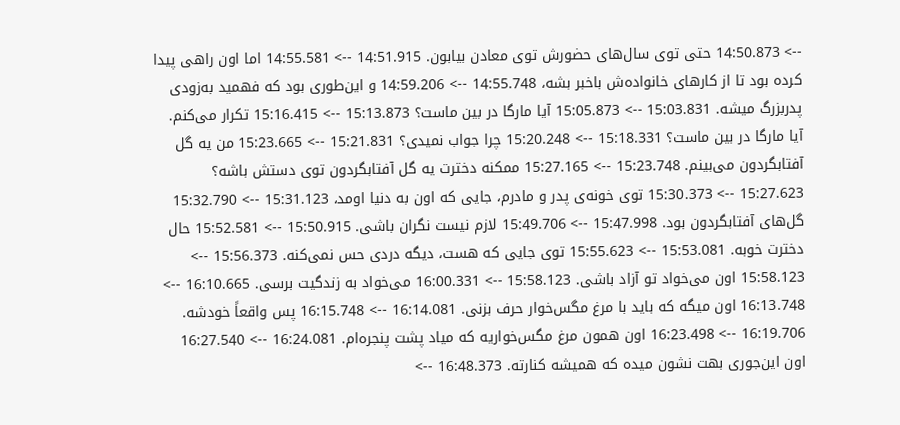--> 14:50.873 حتی توی سال‌های حضورش توی معادن بیابون. 14:51.915 --> 14:55.581 اما اون راهی پیدا کرده بود تا از کارهای خانواده‌ش باخبر بشه، 14:55.748 --> 14:59.206 و این‌طوری بود که فهمید به‌زودی پدربزرگ میشه. 15:03.831 --> 15:05.873 آیا مارگا در بین ماست؟ 15:13.873 --> 15:16.415 تکرار می‌کنم. آیا مارگا در بین ماست؟ 15:18.331 --> 15:20.248 چرا جواب نمیدی؟ 15:21.831 --> 15:23.665 من یه گل آفتابگردون می‌بینم. 15:23.748 --> 15:27.165 ممکنه دخترت یه گل آفتابگردون توی دستش باشه؟ 15:27.623 --> 15:30.373 توی خونه‌ی پدر و مادرم، جایی که اون به دنیا اومد، 15:31.123 --> 15:32.790 گل‌های آفتابگردون بود. 15:47.998 --> 15:49.706 لازم نیست نگران باشی. 15:50.915 --> 15:52.581 حال دخترت خوبه. 15:53.081 --> 15:55.623 توی جایی که هست، دیگه دردی حس نمی‌کنه. 15:56.373 --> 15:58.123 اون می‌خواد تو آزاد باشی. 15:58.123 --> 16:00.331 می‌خواد به زندگیت برسی. 16:10.665 --> 16:13.748 اون میگه که باید با مرغ مگس‌خوار حرف بزنی. 16:14.081 --> 16:15.748 پس واقعاً خودشه. 16:19.706 --> 16:23.498 اون همون مرغ مگس‌خواریه که میاد پشت پنجره‌ام. 16:24.081 --> 16:27.540 اون این‌جوری بهت نشون میده که همیشه کنارته. 16:48.373 -->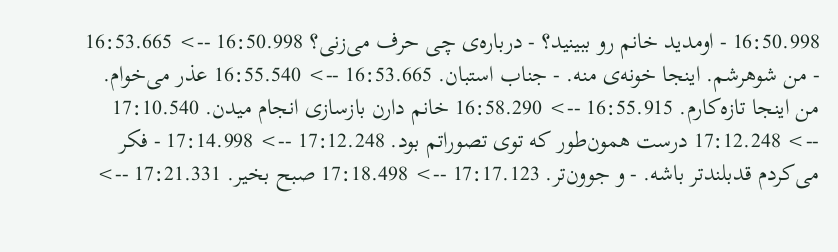16:50.998 - اومدید خانم رو ببینید؟ - درباره‌ی چی حرف می‌زنی؟ 16:50.998 --> 16:53.665 - من شوهرشم. اینجا خونه‌ی منه. - جناب استبان. 16:53.665 --> 16:55.540 عذر می‌خوام. من اینجا تازه‌کارم. 16:55.915 --> 16:58.290 خانم دارن بازسازی انجام میدن. 17:10.540 --> 17:12.248 درست همون‌طور که توی تصوراتم بود. 17:12.248 --> 17:14.998 - فکر می‌کردم قدبلندتر باشه. - و جوون‌تر. 17:17.123 --> 17:18.498 صبح بخیر. 17:21.331 -->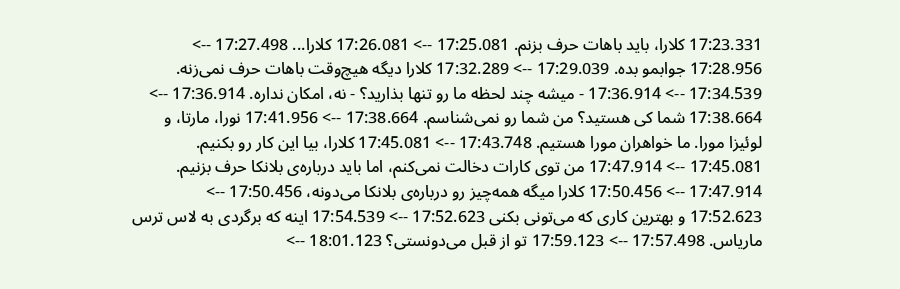17:23.331 کلارا، باید باهات حرف بزنم. 17:25.081 --> 17:26.081 کلارا... 17:27.498 --> 17:28.956 جوابمو بده. 17:29.039 --> 17:32.289 کلارا دیگه هیچ‌وقت باهات حرف نمی‌زنه. 17:34.539 --> 17:36.914 - میشه چند لحظه ما رو تنها بذارید؟ - نه، امکان نداره. 17:36.914 --> 17:38.664 شما کی هستید؟ من شما رو نمی‌شناسم. 17:38.664 --> 17:41.956 نورا، مارتا، و لوئیزا مورا. ما خواهران مورا هستیم. 17:43.748 --> 17:45.081 کلارا، بیا این کار رو بکنیم. 17:45.081 --> 17:47.914 من توی کارات دخالت نمی‌کنم، اما باید درباره‌ی بلانکا حرف بزنیم. 17:47.914 --> 17:50.456 کلارا میگه همه‌چیز رو درباره‌ی بلانکا می‌دونه، 17:50.456 --> 17:52.623 و بهترین کاری که می‌تونی بکنی 17:52.623 --> 17:54.539 اینه که برگردی به لاس ترس ماریاس. 17:57.498 --> 17:59.123 تو از قبل می‌دونستی؟ 18:01.123 -->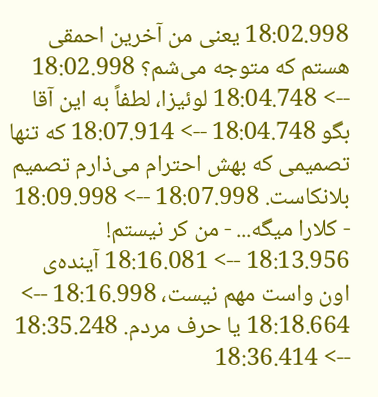18:02.998 یعنی من آخرین احمقی هستم که متوجه می‌شم؟ 18:02.998 --> 18:04.748 لوئیزا، لطفاً به این آقا بگو 18:04.748 --> 18:07.914 که تنها تصمیمی که بهش احترام می‌ذارم تصمیم بلانکاست. 18:07.998 --> 18:09.998 - کلارا میگه... - من کر نیستم! 18:13.956 --> 18:16.081 آینده‌ی اون واست مهم نیست، 18:16.998 --> 18:18.664 یا حرف مردم. 18:35.248 --> 18:36.414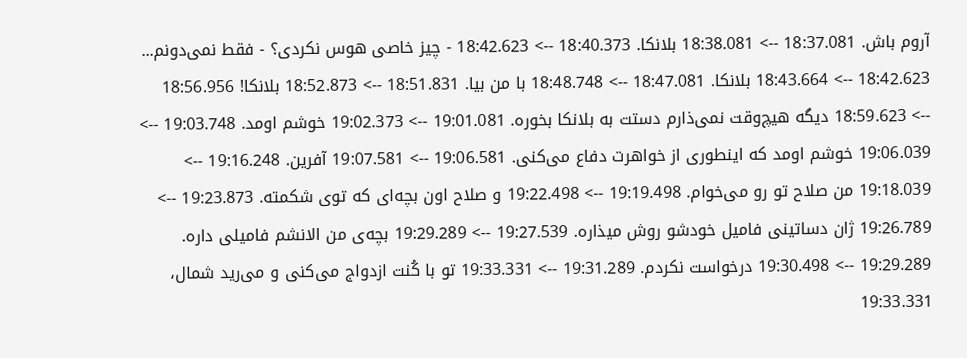آروم باش. 18:37.081 --> 18:38.081 بلانکا. 18:40.373 --> 18:42.623 - چیز خاصی هوس نکردی؟ - فقط نمی‌دونم... 18:42.623 --> 18:43.664 بلانکا. 18:47.081 --> 18:48.748 با من بیا. 18:51.831 --> 18:52.873 بلانکا! 18:56.956 --> 18:59.623 دیگه هیچ‌وقت نمی‌ذارم دستت به بلانکا بخوره. 19:01.081 --> 19:02.373 خوشم اومد. 19:03.748 --> 19:06.039 خوشم اومد که اینطوری از خواهرت دفاع می‌کنی. 19:06.581 --> 19:07.581 آفرین. 19:16.248 --> 19:18.039 من صلاح تو رو می‌خوام. 19:19.498 --> 19:22.498 و صلاح اون بچه‌ای که توی شکمته. 19:23.873 --> 19:26.789 ژان دساتینی فامیل خودشو روش میذاره. 19:27.539 --> 19:29.289 بچه‌ی من الانشم فامیلی داره. 19:29.289 --> 19:30.498 درخواست نکردم. 19:31.289 --> 19:33.331 تو با کُنت ازدواج می‌کنی و می‌رید شمال، 19:33.331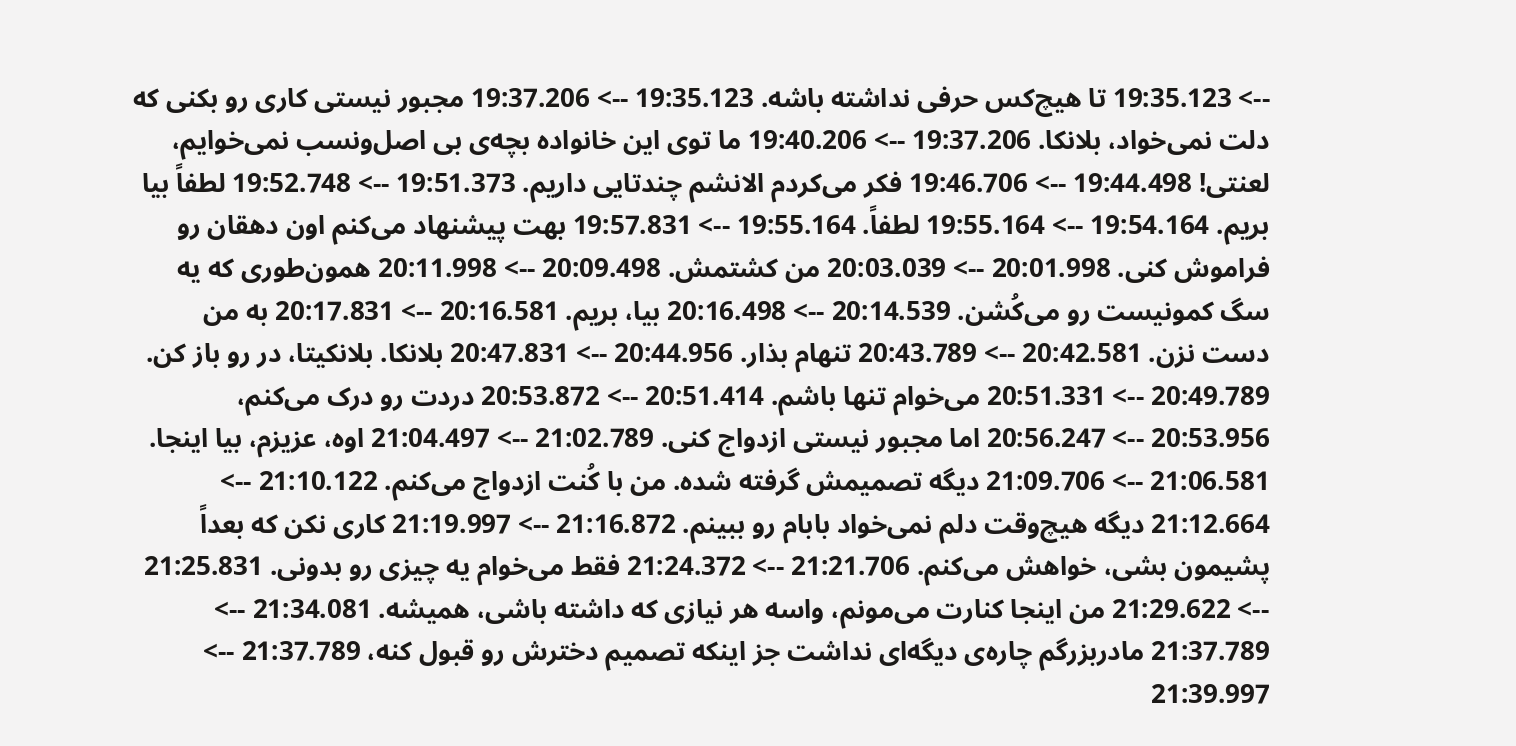--> 19:35.123 تا هیچ‌کس حرفی نداشته باشه. 19:35.123 --> 19:37.206 مجبور نیستی کاری رو بکنی که دلت نمی‌خواد، بلانکا. 19:37.206 --> 19:40.206 ما توی این خانواده بچه‌ی بی اصل‌ونسب نمی‌خوایم، لعنتی! 19:44.498 --> 19:46.706 فکر می‌کردم الانشم چندتایی داریم. 19:51.373 --> 19:52.748 لطفاً بیا بریم. 19:54.164 --> 19:55.164 لطفاً. 19:55.164 --> 19:57.831 بهت پیشنهاد می‌کنم اون دهقان رو فراموش کنی. 20:01.998 --> 20:03.039 من کشتمش. 20:09.498 --> 20:11.998 همون‌طوری که یه سگ کمونیست رو می‌کُشن. 20:14.539 --> 20:16.498 بیا، بریم. 20:16.581 --> 20:17.831 به من دست نزن. 20:42.581 --> 20:43.789 تنهام بذار. 20:44.956 --> 20:47.831 بلانکا. بلانکیتا، در رو باز کن. 20:49.789 --> 20:51.331 می‌خوام تنها باشم. 20:51.414 --> 20:53.872 دردت رو درک می‌کنم، 20:53.956 --> 20:56.247 اما مجبور نیستی ازدواج کنی. 21:02.789 --> 21:04.497 اوه، عزیزم، بیا اینجا. 21:06.581 --> 21:09.706 دیگه تصمیمش گرفته شده. من با کُنت ازدواج می‌کنم. 21:10.122 --> 21:12.664 دیگه هیچ‌وقت دلم نمی‌خواد بابام رو ببینم. 21:16.872 --> 21:19.997 کاری نکن که بعداً پشیمون بشی، خواهش می‌کنم. 21:21.706 --> 21:24.372 فقط می‌خوام یه چیزی رو بدونی. 21:25.831 --> 21:29.622 من اینجا کنارت می‌مونم، واسه هر نیازی که داشته باشی، همیشه. 21:34.081 --> 21:37.789 مادربزرگم چاره‌ی دیگه‌ای نداشت جز اینکه تصمیم دخترش رو قبول کنه، 21:37.789 --> 21:39.997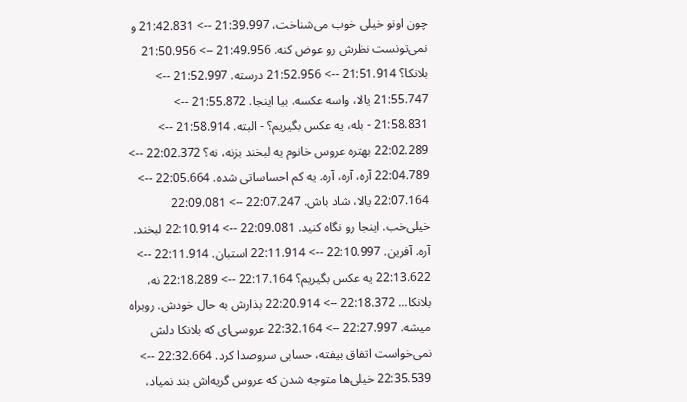چون اونو خیلی خوب می‌شناخت، 21:39.997 --> 21:42.831 و نمی‌تونست نظرش رو عوض کنه. 21:49.956 --> 21:50.956 بلانکا؟ 21:51.914 --> 21:52.956 درسته. 21:52.997 --> 21:55.747 یالا، واسه عکسه. بیا اینجا. 21:55.872 --> 21:58.831 - بله، یه عکس بگیریم؟ - البته. 21:58.914 --> 22:02.289 بهتره عروس خانوم یه لبخند بزنه، نه؟ 22:02.372 --> 22:04.789 آره، آره، آره. یه کم احساساتی شده. 22:05.664 --> 22:07.164 یالا، شاد باش. 22:07.247 --> 22:09.081 خیلی‌خب. اینجا رو نگاه کنید. 22:09.081 --> 22:10.914 لبخند. آره. آفرین. 22:10.997 --> 22:11.914 استبان. 22:11.914 --> 22:13.622 یه عکس بگیریم؟ 22:17.164 --> 22:18.289 نه، بلانکا... 22:18.372 --> 22:20.914 بذارش به حال خودش. روبراه میشه. 22:27.997 --> 22:32.164 عروسی‌ای که بلانکا دلش نمی‌خواست اتفاق بیفته، حسابی سروصدا کرد. 22:32.664 --> 22:35.539 خیلی‌ها متوجه شدن که عروس گریه‌اش بند نمیاد،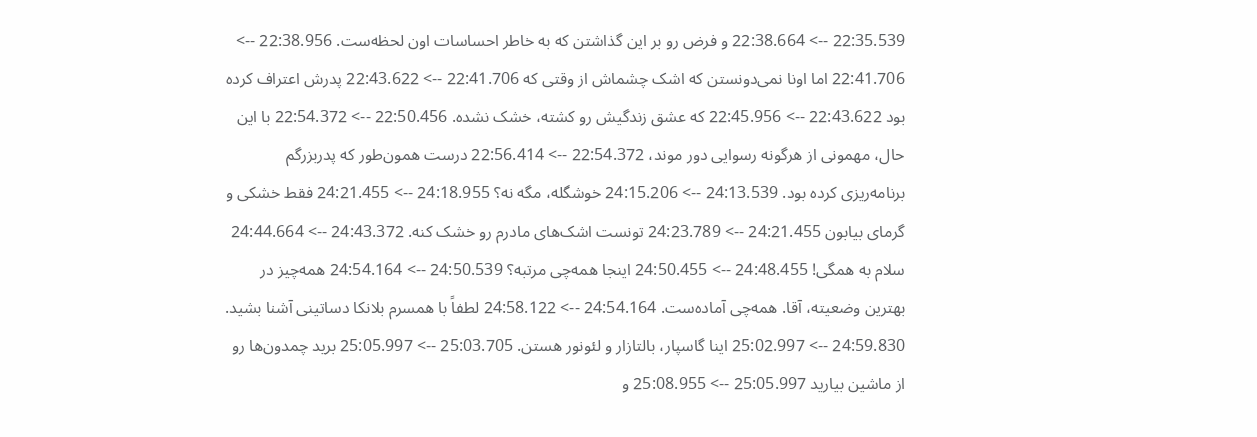22:35.539 --> 22:38.664 و فرض رو بر این گذاشتن که به خاطر احساسات اون لحظه‌ست. 22:38.956 --> 22:41.706 اما اونا نمی‌دونستن که اشک چشماش از وقتی که 22:41.706 --> 22:43.622 پدرش اعتراف کرده بود 22:43.622 --> 22:45.956 که عشق زندگیش رو کشته، خشک نشده. 22:50.456 --> 22:54.372 با این حال، مهمونی از هرگونه رسوایی دور موند، 22:54.372 --> 22:56.414 درست همون‌طور که پدربزرگم برنامه‌ریزی کرده بود. 24:13.539 --> 24:15.206 خوشگله، مگه نه؟ 24:18.955 --> 24:21.455 فقط خشکی و گرمای بیابون 24:21.455 --> 24:23.789 تونست اشک‌های مادرم رو خشک کنه. 24:43.372 --> 24:44.664 سلام به همگی! 24:48.455 --> 24:50.455 اینجا همه‌چی مرتبه؟ 24:50.539 --> 24:54.164 همه‌چیز در بهترین وضعیته، آقا. همه‌چی آماده‌ست. 24:54.164 --> 24:58.122 لطفاً با همسرم بلانکا دساتینی آشنا بشید. 24:59.830 --> 25:02.997 اینا گاسپار، بالتازار و لئونور هستن. 25:03.705 --> 25:05.997 برید چمدون‌ها رو از ماشین بیارید 25:05.997 --> 25:08.955 و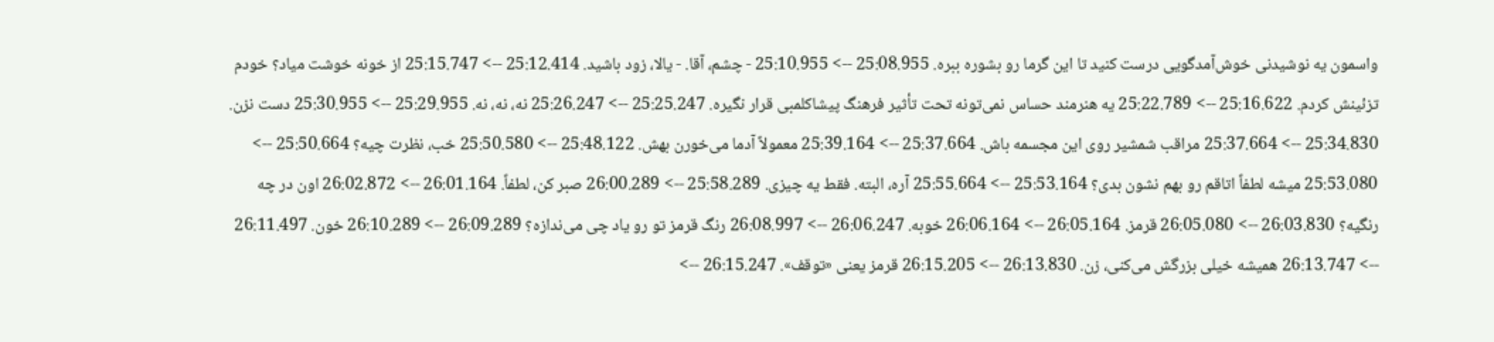واسمون یه نوشیدنی خوش‌آمدگویی درست کنید تا این گرما رو بشوره ببره. 25:08.955 --> 25:10.955 - چشم، آقا. - یالا، زود باشید. 25:12.414 --> 25:15.747 از خونه خوشت میاد؟ خودم تزئینش کردم. 25:16.622 --> 25:22.789 یه هنرمند حساس نمی‌تونه تحت تأثیر فرهنگ پیشاکلمبی قرار نگیره. 25:25.247 --> 25:26.247 نه، نه، نه. 25:29.955 --> 25:30.955 دست نزن. 25:34.830 --> 25:37.664 مراقب شمشیر روی این مجسمه باش. 25:37.664 --> 25:39.164 معمولاً آدما می‌خورن بهش. 25:48.122 --> 25:50.580 خب، نظرت چیه؟ 25:50.664 --> 25:53.080 میشه لطفاً اتاقم رو بهم نشون بدی؟ 25:53.164 --> 25:55.664 آره، البته. فقط یه چیزی. 25:58.289 --> 26:00.289 صبر کن، لطفاً. 26:01.164 --> 26:02.872 اون در چه رنگیه؟ 26:03.830 --> 26:05.080 قرمز. 26:05.164 --> 26:06.164 خوبه. 26:06.247 --> 26:08.997 رنگ قرمز تو رو یاد چی می‌ندازه؟ 26:09.289 --> 26:10.289 خون. 26:11.497 --> 26:13.747 همیشه خیلی بزرگش می‌کنی، زن. 26:13.830 --> 26:15.205 قرمز یعنی «توقف». 26:15.247 -->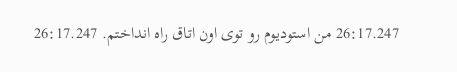26:17.247 من استودیوم رو توی اون اتاق راه انداختم. 26:17.247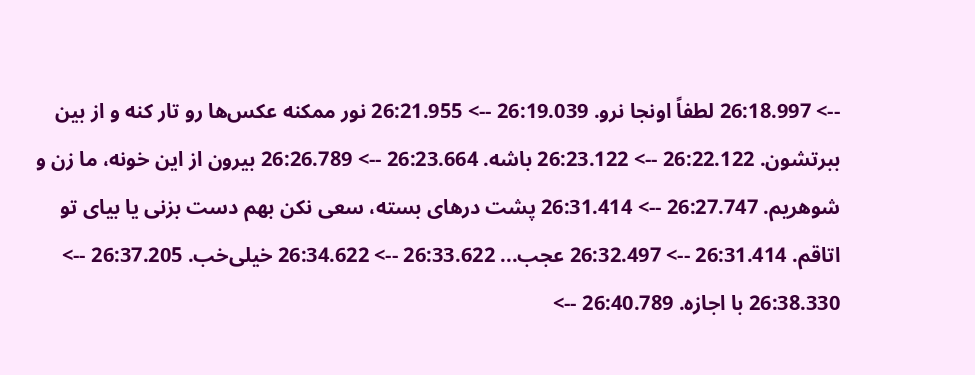--> 26:18.997 لطفاً اونجا نرو. 26:19.039 --> 26:21.955 نور ممکنه عکس‌ها رو تار کنه و از بین ببرتشون. 26:22.122 --> 26:23.122 باشه. 26:23.664 --> 26:26.789 بیرون از این خونه، ما زن و شوهریم. 26:27.747 --> 26:31.414 پشت درهای بسته، سعی نکن بهم دست بزنی یا بیای تو اتاقم. 26:31.414 --> 26:32.497 عجب... 26:33.622 --> 26:34.622 خیلی‌خب. 26:37.205 --> 26:38.330 با اجازه. 26:40.789 -->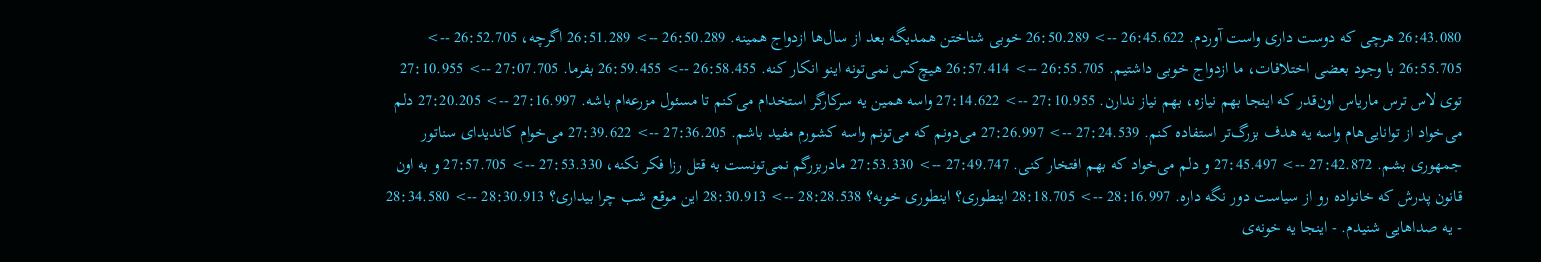26:43.080 هرچی که دوست داری واست آوردم. 26:45.622 --> 26:50.289 خوبی شناختن همدیگه بعد از سال‌ها ازدواج همینه. 26:50.289 --> 26:51.289 اگرچه، 26:52.705 --> 26:55.705 با وجود بعضی اختلافات، ما ازدواج خوبی داشتیم. 26:55.705 --> 26:57.414 هیچ‌کس نمی‌تونه اینو انکار کنه. 26:58.455 --> 26:59.455 بفرما. 27:07.705 --> 27:10.955 توی لاس ترس ماریاس اون‌قدر که اینجا بهم نیازه، بهم نیاز ندارن. 27:10.955 --> 27:14.622 واسه همین یه سرکارگر استخدام می‌کنم تا مسئول مزرعه‌ام باشه. 27:16.997 --> 27:20.205 دلم می‌خواد از توانایی‌هام واسه یه هدف بزرگ‌تر استفاده کنم. 27:24.539 --> 27:26.997 می‌دونم که می‌تونم واسه کشورم مفید باشم. 27:36.205 --> 27:39.622 می‌خوام کاندیدای سناتور جمهوری بشم. 27:42.872 --> 27:45.497 و دلم می‌خواد که بهم افتخار کنی. 27:49.747 --> 27:53.330 مادربزرگم نمی‌تونست به قتل رزا فکر نکنه، 27:53.330 --> 27:57.705 و به اون قانون پدرش که خانواده رو از سیاست دور نگه داره. 28:16.997 --> 28:18.705 اینطوری؟ اینطوری خوبه؟ 28:28.538 --> 28:30.913 این موقع شب چرا بیداری؟ 28:30.913 --> 28:34.580 - یه صداهایی شنیدم. - اینجا یه خونه‌ی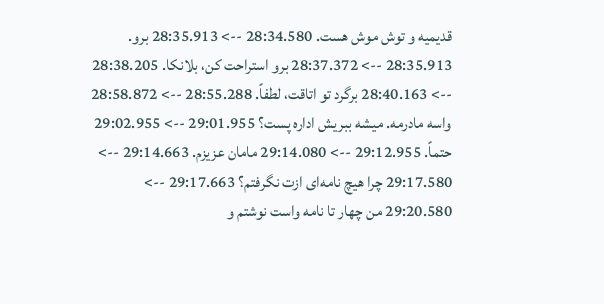قدیمیه و توش موش هست. 28:34.580 --> 28:35.913 برو. 28:35.913 --> 28:37.372 برو استراحت کن، بلانکا. 28:38.205 --> 28:40.163 برگرد تو اتاقت، لطفاً. 28:55.288 --> 28:58.872 واسه مادرمه. میشه ببریش اداره پست؟ 29:01.955 --> 29:02.955 حتماً. 29:12.955 --> 29:14.080 مامان عزیزم. 29:14.663 --> 29:17.580 چرا هیچ نامه‌ای ازت نگرفتم؟ 29:17.663 --> 29:20.580 من چهار تا نامه واست نوشتم و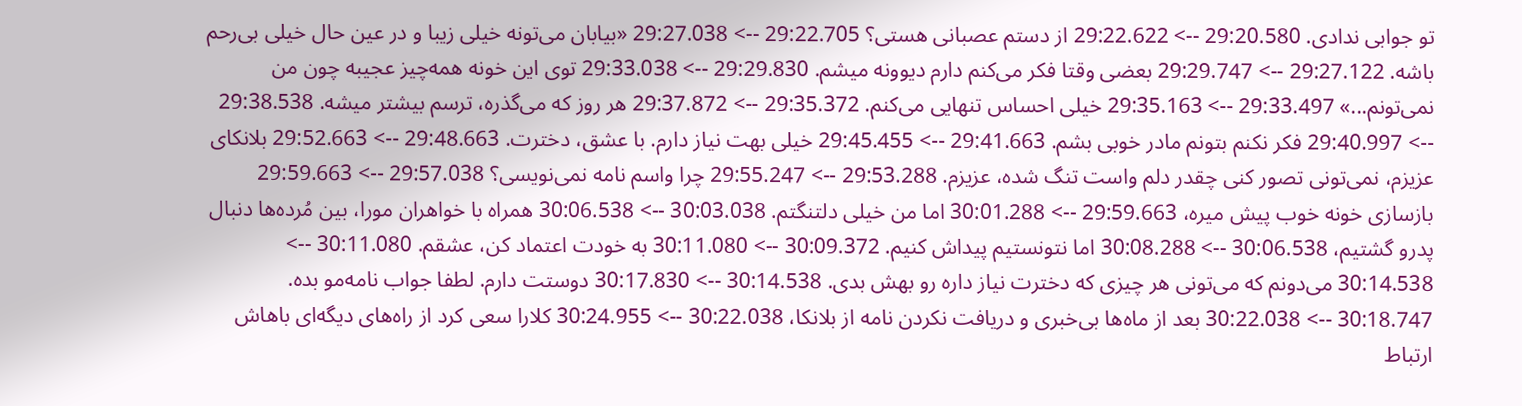تو جوابی ندادی. 29:20.580 --> 29:22.622 از دستم عصبانی هستی؟ 29:22.705 --> 29:27.038 «بیابان می‌تونه خیلی زیبا و در عین حال خیلی بی‌رحم باشه. 29:27.122 --> 29:29.747 بعضی وقتا فکر می‌کنم دارم دیوونه میشم. 29:29.830 --> 29:33.038 توی این خونه همه‌چیز عجیبه چون من نمی‌تونم...» 29:33.497 --> 29:35.163 خیلی احساس تنهایی می‌کنم. 29:35.372 --> 29:37.872 هر روز که می‌گذره، ترسم بیشتر میشه. 29:38.538 --> 29:40.997 فکر نکنم بتونم مادر خوبی بشم. 29:41.663 --> 29:45.455 خیلی بهت نیاز دارم. با عشق، دخترت. 29:48.663 --> 29:52.663 بلانکای عزیزم، نمی‌تونی تصور کنی چقدر دلم واست تنگ شده، عزیزم. 29:53.288 --> 29:55.247 چرا واسم نامه نمی‌نویسی؟ 29:57.038 --> 29:59.663 بازسازی خونه خوب پیش میره، 29:59.663 --> 30:01.288 اما من خیلی دلتنگتم. 30:03.038 --> 30:06.538 همراه با خواهران مورا، بین مُرده‌ها دنبال پدرو گشتیم، 30:06.538 --> 30:08.288 اما نتونستیم پیداش کنیم. 30:09.372 --> 30:11.080 به خودت اعتماد کن، عشقم. 30:11.080 --> 30:14.538 می‌دونم که می‌تونی هر چیزی که دخترت نیاز داره رو بهش بدی. 30:14.538 --> 30:17.830 دوستت دارم. لطفا جواب نامه‌مو بده. 30:18.747 --> 30:22.038 بعد از ماه‌ها بی‌خبری و دریافت نکردن نامه از بلانکا، 30:22.038 --> 30:24.955 کلارا سعی کرد از راه‌های دیگه‌ای باهاش ارتباط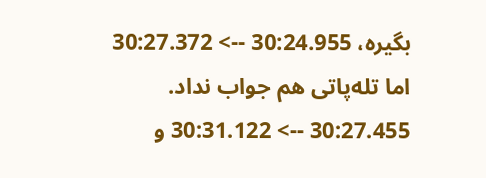بگیره، 30:24.955 --> 30:27.372 اما تله‌پاتی هم جواب نداد. 30:27.455 --> 30:31.122 و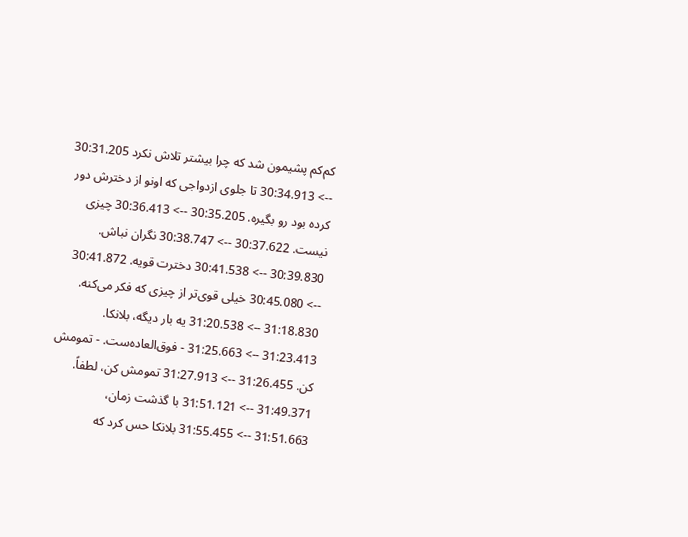کم‌کم پشیمون شد که چرا بیشتر تلاش نکرد 30:31.205 --> 30:34.913 تا جلوی ازدواجی که اونو از دخترش دور کرده بود رو بگیره. 30:35.205 --> 30:36.413 چیزی نیست. 30:37.622 --> 30:38.747 نگران نباش. 30:39.830 --> 30:41.538 دخترت قویه. 30:41.872 --> 30:45.080 خیلی قوی‌تر از چیزی که فکر می‌کنه. 31:18.830 --> 31:20.538 یه بار دیگه، بلانکا. 31:23.413 --> 31:25.663 - فوق‌العاده‌ست. - تمومش کن. 31:26.455 --> 31:27.913 تمومش کن، لطفاً. 31:49.371 --> 31:51.121 با گذشت زمان، 31:51.663 --> 31:55.455 بلانکا حس کرد که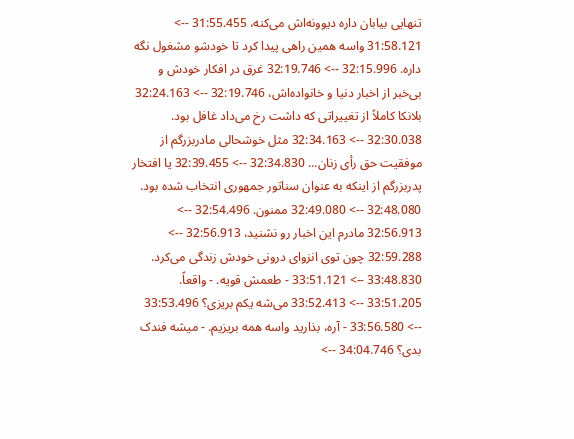تنهایی بیابان داره دیوونه‌اش می‌کنه، 31:55.455 --> 31:58.121 واسه همین راهی پیدا کرد تا خودشو مشغول نگه داره. 32:15.996 --> 32:19.746 غرق در افکار خودش و بی‌خبر از اخبار دنیا و خانواده‌اش، 32:19.746 --> 32:24.163 بلانکا کاملاً از تغییراتی که داشت رخ می‌داد غافل بود. 32:30.038 --> 32:34.163 مثل خوشحالی مادربزرگم از موفقیت حق رأی زنان... 32:34.830 --> 32:39.455 یا افتخار پدربزرگم از اینکه به عنوان سناتور جمهوری انتخاب شده بود. 32:48.080 --> 32:49.080 ممنون. 32:54.496 --> 32:56.913 مادرم این اخبار رو نشنید، 32:56.913 --> 32:59.288 چون توی انزوای درونی خودش زندگی می‌کرد. 33:48.830 --> 33:51.121 - طعمش قویه. - واقعاً. 33:51.205 --> 33:52.413 می‌شه یکم بریزی؟ 33:53.496 --> 33:56.580 - آره، بذارید واسه همه بریزیم. - میشه فندک بدی؟ 34:04.746 -->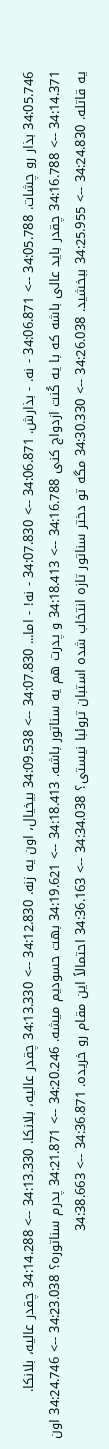34:05.746 بذار رو چشات. 34:05.788 --> 34:06.871 - نه. - بذارش. 34:06.871 --> 34:07.830 - نه! - اما... 34:07.830 --> 34:09.538 بیخیال، اون یه زنه. 34:12.830 --> 34:13.330 چقدر عالیه، بلانکا. 34:13.330 --> 34:14.288 چقدر عالیه، بلانکا. 34:14.371 --> 34:16.788 چقدر باید عالی باشه که با یه کُنت ازدواج کنی 34:16.788 --> 34:18.413 و پدرت هم یه سناتور باشه. 34:18.413 --> 34:19.621 بهت حسودیم میشه. 34:20.246 --> 34:21.871 پدرم سناتوره؟ 34:23.038 --> 34:24.746 اون یه قاتله. 34:24.830 --> 34:25.955 ببخشید. 34:26.038 --> 34:30.330 مگه تو دختر سناتور تازه انتخاب شده استبان تروئبا نیستی؟ 34:34.038 --> 34:36.163 احتمالاً این مقام رو خریده. 34:36.871 --> 34:38.663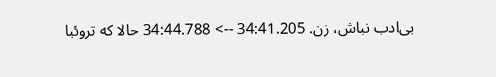بی‌ادب نباش، زن. 34:41.205 --> 34:44.788 حالا که تروئبا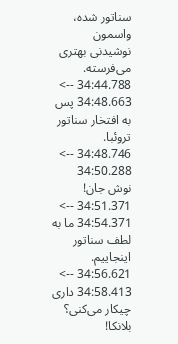سناتور شده، واسمون نوشیدنی بهتری می‌فرسته. 34:44.788 --> 34:48.663 پس به افتخار سناتور تروئبا. 34:48.746 --> 34:50.288 نوش جان! 34:51.371 --> 34:54.371 ما به لطف سناتور اینجاییم. 34:56.621 --> 34:58.413 داری چیکار می‌کنی؟ بلانکا!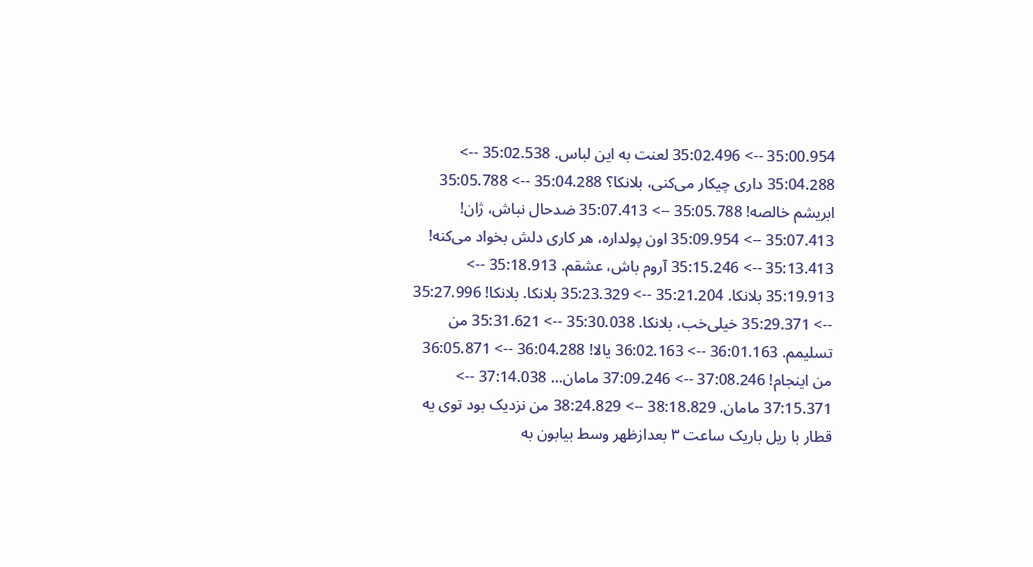35:00.954 --> 35:02.496 لعنت به این لباس. 35:02.538 --> 35:04.288 داری چیکار می‌کنی، بلانکا؟ 35:04.288 --> 35:05.788 ابریشم خالصه! 35:05.788 --> 35:07.413 ضدحال نباش، ژان! 35:07.413 --> 35:09.954 اون پولداره، هر کاری دلش بخواد می‌کنه! 35:13.413 --> 35:15.246 آروم باش، عشقم. 35:18.913 --> 35:19.913 بلانکا. 35:21.204 --> 35:23.329 بلانکا. بلانکا! 35:27.996 --> 35:29.371 خیلی‌خب، بلانکا. 35:30.038 --> 35:31.621 من تسلیمم. 36:01.163 --> 36:02.163 یالا! 36:04.288 --> 36:05.871 من اینجام! 37:08.246 --> 37:09.246 مامان... 37:14.038 --> 37:15.371 مامان. 38:18.829 --> 38:24.829 من نزدیک بود توی یه قطار با ریل باریک ساعت ۳ بعدازظهر وسط بیابون به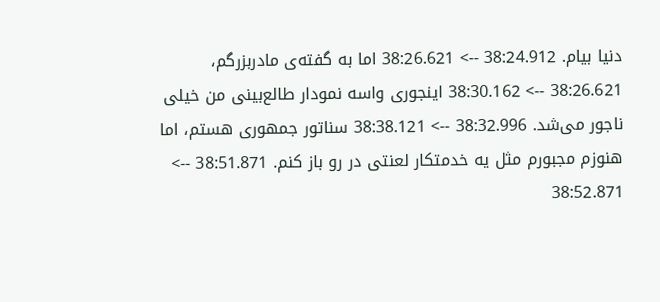دنیا بیام. 38:24.912 --> 38:26.621 اما به گفته‌ی مادربزرگم، 38:26.621 --> 38:30.162 اینجوری واسه نمودار طالع‌بینی من خیلی ناجور می‌شد. 38:32.996 --> 38:38.121 سناتور جمهوری هستم، اما هنوزم مجبورم مثل یه خدمتکار لعنتی در رو باز کنم. 38:51.871 --> 38:52.871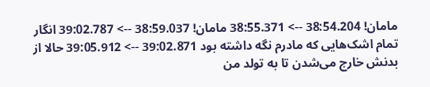مامان! 38:54.204 --> 38:55.371 مامان! 38:59.037 --> 39:02.787 انگار تمام اشک‌هایی که مادرم نگه داشته بود 39:02.871 --> 39:05.912 حالا از بدنش خارج می‌شدن تا به تولد من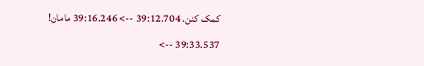کمک کنن. 39:12.704 --> 39:16.246 مامان! 39:33.537 -->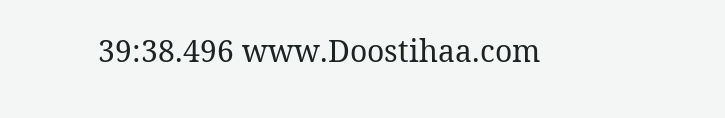39:38.496 www.Doostihaa.com